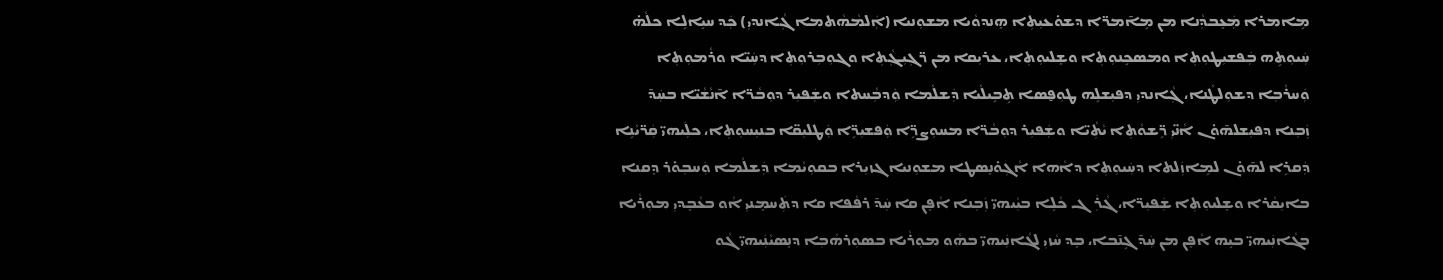ܡܹܐܡܪܐ ܡܲܥܸܒܕܼܵܢܐ ܡܢ ܡܹܐ̄ܡܪ̈ܐ ܕܫܘ̇ܥܝܼܬܼܐ ܗܸܢܕܘܵܝܐ ܡܫܘܼܢܝܐ (ܐܲܠܡܵܗܵܬܡܐ ܓܼܵܐܢܕܝܼ) ܟܲܕ ܚܝܹܐܠܹܐ ܟܠܵܗ̇ ܚܲܝܘܼܬܹܗ ܒܲܦܫܝܼܛܘܼܬܼܐ ܘܡܣܟܹܢܘܼܬܼܐ ܘܫܸܠܝܘܼܬܼܐ، ܥܪܝܼܩܐ ܡܢ ܪ̈ܓܼܝܼܓܼܵܬܼܐ ܘܓܘܼܒܼܪܘܼܬܼܐ ܕܚܲܝ̈ܐ ܘܪܵܡܘܼܬܼܐ ܘܲܚܪܵܒܼܐ ܕܫܘܼܠܛܵܢܐ، ܓܼܵܐܢܕܝܼ ܕܦܝܼܫܠܹܗ ܛܘܼܦ̮ܣܐ ܬܹܒܹܝܠܵܝܐ ܕܲܫܠܵܡܐ ܘܲܕܒܼܵܚܬܐ ܘܫܲܦܝܼܪ ܕܘܼܒܵܪ̈ܐ ܐ̄ܢܵܫܵܝ̈ܐ ܒܚܲܕ̄ ܙܲܒܼܢܐ ܕܦܝܼܫܠܗ̄ܘ̇ܢ ܐܵܢ̈ܝܼ ܪܹ̈ܫܘܵܬܼܐ ܝܵܬܼܵܝ̈ܐ ܘܫܲܦܝܼܪ ܕܘܼܒܵܪ̈ܐ ܡܚܘܼܨܪܹ̈ܐ ܘܲܦܫܝܼܪܹ̈ܐ ܘܲܛܠܝܼܩ̈ܐ ܒܢܝܼܚܘܼܬܼܐ، ܟܠܲܝܗܝ̈ ܩܲܪ̈ܝܵܢܹܐ ܕܲܩܪܹܐ ܠܗ̄ܘ̇ܢ ܠܡܹܐܙܲܠܬܐ ܕܚܲܝܘܼܬܼܐ ܕܐܵܗܐ ܐܵܓܼܘ̇ܢܸܣܛܐ ܡܫܘܼܢܝܐ ܓܙܝܼܪܐ ܒܩܘܼܝܵܡܐ ܕܲܫܠܵܡܐ ܘܲܚܒܼܘ̇ܪ ܕܸܩܢܐ ܒܐܝܼܩܵܪܐ ܘܫܸܠܝܘܼܬܼܐ ܫܲܦܝܼܪ̈ܐ، ܓܵܪܲܓ ܟܵܠܹܐ ܒܝܼܵܝܗܝ̈ ܙܲܒܼܢܐ ܐܵܦܸܢ ܩܐ ܚܲܕ̄ ܪܦܵܦܐ ܩܐ ܕܬܲܚܡܸܢܝܼ ܐܵܘ ܒܥܵܒܸܕܝܼ ܡܘܼܪܵܝܐ ܒܓܵܐܢܲܝܗܝ̈ ܒܝܹܗ ܐܵܦܸܢ ܡܢ ܚܲܕ̄ ܓܹܢ̄ܒܐ، ܒܸܕ ܚܵܙܝܼ ܠܓܵܐܢܲܝܗܝ̈ ܒܗܵܘ ܡܘܼܪܵܝܐ ܒܣܘܼܪܗܵܒܼܐ ܕܢܸܤܝܵܢܲܝܗܝ̈ ܓܵܘ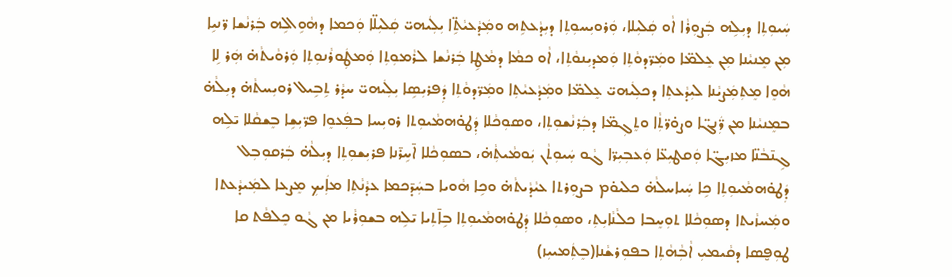ܚܲܝܘܼܬܼܐ ܕܝܼܠܹܗ ܒܲܨܘܼܪܵܐ ܐܵܘ ܩܲܠܝܼܠܐ، ܘܲܪܘܝܼܚܘܼܬܼܐ ܕܝܼܕܵܥܬܹܗ ܘܡܲܕܵܥܝܵܬܹ̈ܐ ܝܼܠܲܝܗܝ̈ ܩܲܠܝܼܠ̈ܐ ܘܲܟܡܐ ܕܗܵܘܹܐܠܹܗ ܒܲܪܢܵܫܐ ܪ̈ܢܝܹܐ ܡܼܢ ܡܸܢܝܵܢܐ ܡܼܢ ܥܸܠܡ̈ܐ ܘܡܲܪ̈ܕܘܵܬܼܐ ܘܲܡܕܝܼܢܘܵܬܼܐ، ܐܵܘ ܟܡܵܐ ܕܡܵܛܹܐ ܒܲܪܢܵܫܐ ܠܪܵܡܘܼܬܼܐ ܘܲܡܛܲܘܪܵܢܘܼܬܼܐ ܘܲܪܘܵܝܬܵܗ̇ ܗܲܪ ܠܹܐ ܗܵܘܸܐ ܡܸܬܼܡܲܨܝܵܢܐ ܠܝܼܕܵܥܬܼܐ ܕܟܠܲܝܗܝ̈ ܥܸܠܡ̈ܐ ܘܡܲܕܵܥܝܵܬܼܐ ܘܡܲܪ̈ܕܘܵܬܼܐ ܕܲܦܪܝܼܣܹܐ ܝܼܠܲܝܗܝ̈ ܚܕܵܪ ܬܹܒܹܝܠ ܪܘܝܼܚܬܵܗ̇ ܕܝܼܠܵܗ̇ ܒܡܸܢܝܵܢܐ ܡܢ ܪ̈ܲܢܓ̈ܐ ܘܨܘ̇ܪ̈ܬܼܵܐ ܘܬܸܓܼܡ̈ܐ ܕܒܲܪܢܵܫܘܼܬܼܐ، ܘܣܘܼܟܵܠܐ ܕܲܛܘ̇ܗܡܵܝܘܼܬܐ ܪܘܝܼܚܐ ܒܦܲܥܘܸܐ ܦܪ̈ܝܼܫܹܐ ܒܸܫܩܵܠܐ ܝ̄ܠܹܗ ܓܹܢ̄ܒܵܢ̈ܐ ܡܙܝܼܓ̈ܐ ܘܲܩܛܝܼܥ̈ܐ ܘܲܥܒܼܝܼܪ̈ܐ ܓܵܘ ܚܲܝܘܼܬܵܢ ܝܲܘܡܵܝܬܼܵܗ̇، ܒܣܘܼܟܵܠܐ ܐ̄ܚܹܪ̄ܢܐ ܦܪܝܼܫܘܼܬܼܐ ܕܝܼܠܵܗ̇ ܒܲܪܩܘܼܒܼܠ ܕܲܛܘ̇ܗܡܵܝܘܼܬܼܐ ܟܹܐ ܚܲܝܐܚܠܵܗ̇ ܟܠܝܘ̇ܡ ܒܨܘܼܪܬܐ ܥܝܵܕܵܝܬܵܗ̇ ܘܟܹܐ ܗܵܘܝܐ ܒܚܲܕ̄ܟܡܐ ܥܕܵܢܵܬܼܐ ܡܐܲܝܟܼ ܡܸܨܥܐ ܠܡܲܝܕܵܥܬܐ ܘܡܲܚܙܵܝܬܐ ܕܣܘܼܟܵܠܐ ܬܘܼܚܸܒܐ ܟܠܵܢܵܐܝܼܬܼ، ܘܣܘܼܟܵܠܐ ܕܲܛܘ̇ܗܡܵܝܘܼܬܼܐ ܒܹܐ̄ܬܼܝܐ ܝ̄ܠܹܗ ܒܫܘܼܪܵܝܐ ܡܢ ܓܵܘ ܟܸܠܦܵܬ ܩܐ ܛܘܼܦ̮ܣܐ ܕܩܵܝܡܝܼ ܐܵܒܼܵܗܵܬܼܐ ܒܦܘܼܪܫܵܢܐ(ܒܸܬܲܡܝܝܼܙ)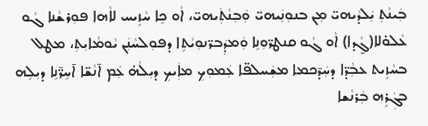ܒܲܝܢܵܬܼ ܝܲܠܕܵܝܗܝ̈ ܡܼܢ ܒܢܘܼܢܲܝܗܝ̈ ܘܲܒܼܢܵܬܲܝܗܝ̈، ܐܵܘ ܟܹܐ ܚܵܙܹܝܚ ܠܐܵܗܐ ܦܘܼܪܫܵܢܐ ܓܵܘ ܥܵܠܘ̇ܠܐ(ܓ̮ܵܕܐ) ܐܵܘ ܓܵܘ ܩܢܛܪ̈ܘܼܢܹܐ ܘܲܡܕܲܒܪ̈ܢܘܼܝܵܬܹܐ ܕܦܘܼܠܚܵܢܲܢ ܝܵܘܡܵܐܝܼܬܼ، ܡܛܠ ܒܚܵܙܹܝܬ ܥܒܼܵܕ̈ܐ ܕܚܲܕ̄ܟܡܐ ܡܫܲܚܠܦ̈ܐ ܥܲܡܘܼܟܼ ܡܐܲܝܟܼ ܕܝܼܠܵܗ̇ ܥܲܡ ܐ̄ܢܵܫ̈ܐ ܐ̄ܚܹܪ̈̄ܢܹܐ ܕܝܼܠܹܗ ܒܓܲܪܹܗ ܒܲܪܢܵܫܐ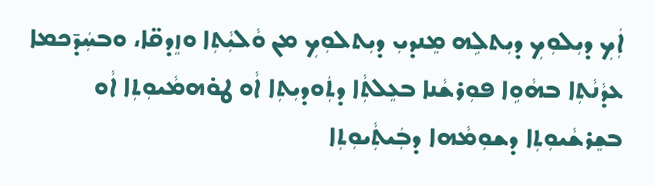ܐܲܟܼ ܕܝܼܠܘܼܟܼ ܕܝܼܬܠܹܗ ܡܸܢܕܝܼ ܕܝܼܬܠܘܼܟܼ ܡܢ ܘܵܠܝܼܵܬܼܐ ܘܙܸܕܩ̈ܐ، ܘܒܚܲܕ̄ܟܡܐ ܥܕܵܢܵܬܼܐ ܒܗܵܘܹܐ ܦܘܼܪܫܵܢܐ ܒܥܸܠܬܼܵܐ ܕܬܲܘܕܝܼܬܼܐ ܐܵܘ ܛܘ̇ܗܡܵܝܘܼܬܼܐ ܐܵܘ ܒܫܸܪܫܵܝܘܼܬܼܐ ܕܫܘܼܡܵܗܐ ܕܒܲܝܬܼܵܝܘܼܬܼܐ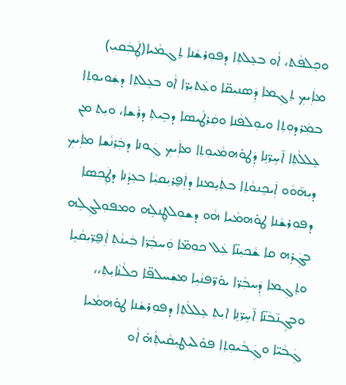ܘܟܸܠܦܵܬ، ܐܵܘ ܒܥܸܠܬܼܐ ܕܦܘܼܪܫܵܢܐ ܬܸܓܼܡܵܝܐ(ܛܲܒܲܩܝܼ) ܡܐܲܝܟܼ ܬܸܓܼܡܐ ܕܲܣܢܝܼܩ̈ܐ ܘܥܲܬܝܼܪ̈ܐ ܐܵܘ ܒܥܸܠܬܼܐ ܕܫܲܘܝܘܼܬܼܐ ܒܡܲܪܕܘܼܬܼܐ ܘܝܘܼܠܦܵܢܐ ܘܩܲܪܛܵܝܣܐ ܕܒܹܝܬܼ ܕܪܵܫܐ، ܘܝܼܬܼ ܡܢ ܥܸܠܠܵܬܼܐ ܐ̄ܚܹܪ̈ܢܹܐ ܕܲܛܘ̇ܗܡܵܝܘܼܬܼܐ ܡܐܲܝܟܼ ܓܲܘܢܐ ܕܒܲܪܢܵܫܐ ܡܐܲܝܟܼ ܕܝܼܗ̄ܘܵܘ ܐܲܝܟܸܢܘܵܬܼܐ ܒܬܲܝܸܡܢܐ ܕܐܲܦ̮ܪܝܼܩܝܼܵܐ ܒܥܸܕܵܢܐ ܕܛܲܟܼܣܐ ܕܦܘܼܪܫܵܢܐ ܛܘ̇ܗܡܵܝܐ ܗܵܘ ܕܫܘܼܠܛܸܢܠܹܗ ܘܡܦܘܼܠܓܼܠܹܗ ܒܓܲܪܹܗ ܩܐ ܫܵܟܝܼܢ̈ܐ ܥܲܠ ܟܘܼܡ̈ܐ ܘܲܚܒܼܵܪ̈ܐ ܒܲܝܢܵܬܼ ܐܲܦ̮ܪ̈ܝܼܩܵܝܹܐ ܘܬܸܓܼܡܐ ܕܲܚܒܼܵܪ̈ܐ ܝܘ̇ܪ̈ܦܢܵܝܹܐ ܡܫܲܚܠܦ̈ܐ ܟܠܵܢܵܐܝܼܬܼ،، ܘܒܓܹܢ̄ܒܵܢ̈ܐ ܐ̄ܚܹܪ̈ܢܹܐ ܐܝܼܬܼ ܥܸܠܠܵܬܼܐ ܕܦܘܼܪܫܵܢܐ ܛܘ̇ܗܡܵܝܐ ܓܲܒܵܝ̈ܐ ܘܓܲܒܵܝܘܼܬܼܐ ܦܘ̇ܠܝܼܛܝܼܩܵܝܬܼܵܗ̇ ܐܵܘ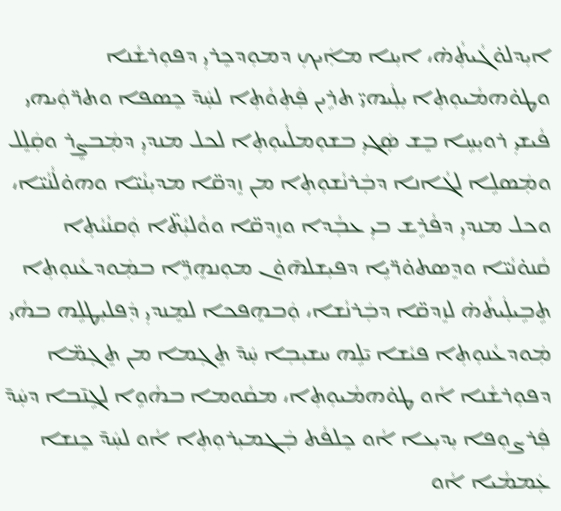ܐܝܼܕܠܘ̇ܓܵܝܬܼܵܗ̇، ܐܝܼܢܐ ܡܐܲܝܟܼ ܕܡܘܼܕܟܸܪܝܼ ܕܦܘܼܪܫܵܢܐ ܘܛܘ̇ܗܡܵܝܘܼܬܼܐ ܝܼܠܲܝܗܝ̈ ܬܪܹܝܢ ܦܲܬܼܘܵܬܼܐ ܠܚܲܕ̄ ܟܸܣܦܐ ܘܬܪ̈ܘܲܝܗܝ ܦܵܝܫܝܼ ܪܘܝܼܚܹܐ ܒܸܫ ܣܲܓܝܼ ܒܫܘܼܡܠܵܝܘܼܬܼܐ ܠܟܠ ܡܢܕܝܼ ܕܡܲܒܨܸܪ ܘܩܲܠܸܠ ܘܡܲܣܠܹܐ ܠܓܵܐܢܐ ܕܒܲܪܢܵܫܘܼܬܼܐ ܡܢ ܙܸܕܩ̈ܐ ܡܕܝܼܢܵܝ̈ܐ ܘܗܘ̇ܠܵܢܵܝ̈ܐ، ܘܟܠ ܡܢܕܝܼ ܕܦܵܪܹܫ ܒܝܼ ܥܒܼܵܕܐ ܘܙܸܕܩ̈ܐ ܘܘܵܠܝܼܵܬ̈ܐ ܘܲܩܢܵܝܵܬܼܐ ܩܵܢܘ̇ܢܵܝ̈ܐ ܘܕܸܣܬܘ̇ܪ̈ܝܹܐ ܕܦܝܼܫܠܗ̄ܘ̇ܢ ܡܘܼܢܗܸܪܹ̈ܐ ܒܡܲܘܕܥܵܢܘܼܬܼܐ ܬܹܒܹܝܠܲܝܬܵܗ̇ ܠܙܸܕܩ̈ܐ ܕܒܲܪܢܵܫܐ، ܘܲܒܗܸܦܟܐ ܠܡܸܢܕܝܼ ܕܲܦܠܝܼܛܠܹܗ ܒܗܵܝ ܡܲܘܕܥܵܢܘܼܬܼܐ ܦܝܵܫܐ ܝ̄ܠܹܗ ܚܫܝܼܒܼܐ ܚܲܕ̄ ܬܸܓܼܡܐ ܡܢ ܬܸܓܼܡ̈ܐ ܕܦܘܼܪܫܵܢܐ ܐܵܘ ܛܘ̇ܗܡܵܝܘܼܬܼܐ، ܡܩܵܘܡܐ ܒܗܵܘܹܐ ܠܓܹܢ̄ܒܐ ܕܚܲܕ̄ ܦܲܪܨܘܼܦܐ ܝܼܕܝܼܥܐ ܐܵܘ ܟܸܠܦܵܬ ܒܲܓܡܝܼܪܘܼܬܼܐ ܐܵܘ ܠܚܲܕ̄ ܟܸܢܫܐ ܥܲܡܡܵܝܐ ܐܵܘ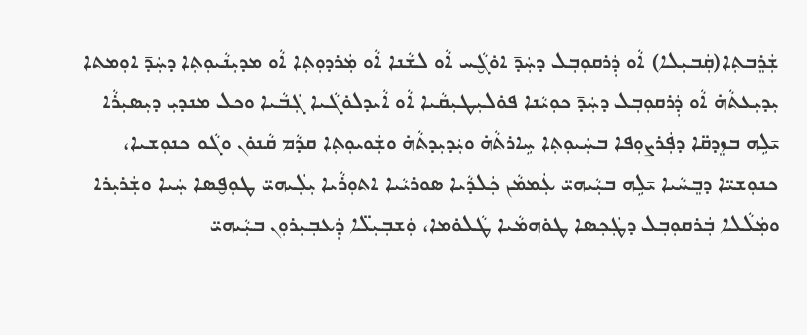ܫܲܪܸܒܬܼܐ(ܩܲܒܝܼܠܐ) ܐܵܘ ܕܲܪܩܘܼܒܼܠ ܕܚܲܕ̄ ܐܘ̇ܓ̮ܵܚ ܐܵܘ ܠܫܵܢܐ ܐܵܘ ܡܲܪܕܘܼܬܼܐ ܐܵܘ ܡܕܝܼܢܵܝܘܼܬܼܐ ܕܚܲܕ̄ ܐܘܼܡܬܐ ܝܼܕܝܼܥܬܵܗ̇ ܐܵܘ ܕܲܪܩܘܼܒܼܠ ܕܚܲܕ̄ ܟܘܼܝܵܢܐ ܦܘ̇ܠܝܼܛܝܼܩܵܝܐ ܐܵܘ ܐܵܝܕܠܘ̇ܓܵܝܐ ܓܲܒܵܝܐ ܘܟܠ ܡܢܕܝܼ ܕܝܼܣܝܼܪܵܐ ܝ̄ܠܹܗ ܒܙܸܕܩ̈ܐ ܕܦܲܪܨܘܼܦܐ ܒܚܲܝܘܼܬܼܐ ܚܹܐܪܬܵܗ̇ ܘܝܲܕܝܼܕܬܵܗ̇ ܘܫܲܘܝܘܼܬܼܐ ܩܕܵܡ ܩܵܢܘ̇ܢ ܘܓܵܘ ܟܢܘܼܫܝܐ، ܟܢܘܼܫܝ̈ܐ ܕܒܸܚܵܝܐ ܝ̄ܠܹܗ ܒܝܼܵܝܗܝ̈ ܥܲܡܡܵܢ ܟܲܠܕܵܝܐ ܣܘܪܝܵܝܐ ܐܬܘܼܪܵܝܐ ܝܼܠܲܝܗܝ̈ ܛܘܼܦ̮ܣܐ ܚܲܝܐ ܘܫܲܪܝܼܪܐ ܘܡܲܠܵܠܐ ܒܲܪܩܘܼܒܼܠ ܕܛܲܟܼܣܐ ܛܘ̇ܗܡܵܝܐ ܛܵܠܘ̇ܡܐ، ܘܲܫܒܼܝܼܠ̈ܐ ܕܲܥܒܼܝܼܪܘܼܢ ܒܝܼܵܝܗܝ̈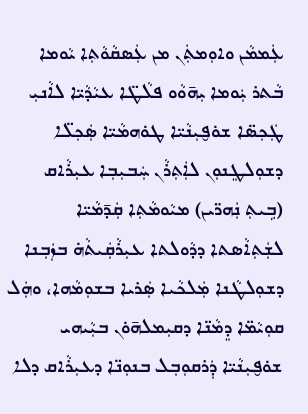ܥܲܡܡܵܢ ܘܐܘܼܡܬܲܢ ܡܢ ܥܲܣܩܵܘܵܬܼܐ ܝܵܘܡܐ ܒܵܬܪ ܝܲܘܡܐ ܝܼܗ̄ܘܵܘ ܦܠܵܛ̈ܐ ܥܝܵܕܵܝ̈ܐ ܠܐܵܢܝܼ ܛܲܟܼܣ̈ܐ ܫܘ̇ܦ̮ܝܼܢܵܝ̈ܐ ܛܘ̇ܗܡܵܝ̈ܐ ܣܲܟܼܠ̈ܐ ܕܫܘܼܠܛܸܢܘܼܢ ܠܐܲܬܼܪܵܢ ܚܲܒܝܼܒܼܐ ܥܝܼܪܵܐܩ (ܒܹܝܬܼ ܢܲܗܪ̈ܝܢ) ܡܝܵܘܡܵܬܼܐ ܩܲܕ̄ܡܵܝ̈ܐ ܠܫܲܬܼܐܵܣܬܐ ܕܕܵܘܠܬܐ ܥܝܼܪܵܩܲܝܬܵܗ̇ ܒܙܲܒܼܢܐ ܕܫܘܼܠܛܵܢܐ ܡܲܠܟܵܝܐ ܣܲܪܝܐ ܒܫܘܼܡܵܗܐ، ܘܗܲܠ ܩܘܼܝܵܡ̈ܐ ܕܸܡܵܢ̈ܐ ܕܩܝܼܡܠܗ̄ܘ̇ܢ ܒܝܼܵܝܗܝ ܫܘ̇ܦ̮ܝܼܢܵܝ̈ܐ ܕܲܪܩܘܼܒܼܠ ܒܢܘܼܢ̈ܐ ܕܥܝܼܪܵܐܩ ܕܠܐ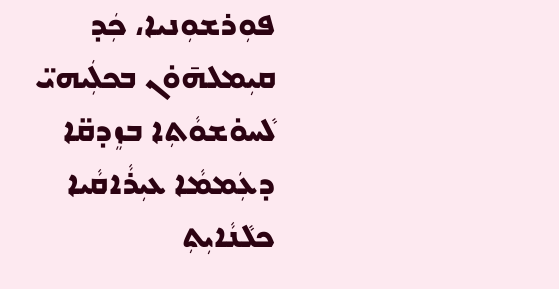ܦܘܼܪܫܘܼܢܝܐ، ܟܲܕ ܩܝܼܡܠܗ̄ܘ̇ܢ ܒܟܠܲܝܗܝ̈ ܠܵܚܘ̇ܫܘܵܬܼܐ ܒܙܸܕܩ̈ܐ ܕܥܲܡܡܵܐ ܥܝܼܪܵܐܩܵܝܐ ܟܠܵܢܵܐܝܼܬܼ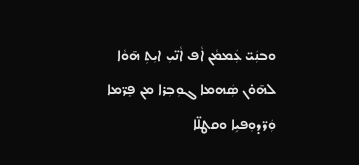ܘܒܢܲܝ̈ ܥܲܡܡܵܢ ܐܵܦ ܐܵܢ̈ܝܼ ܐܝܼܬܼ ܗ̄ܘܵܐ ܠܗ̄ܘ̇ܢ ܣܲܗܡܐ ܓܘܼܒܼܪܐ ܡܢ ܦܸܪ̈ܡܐ ܘܲܪ̈ܕܘܼܦܝܹܐ ܘܩܛܠ̈ܐ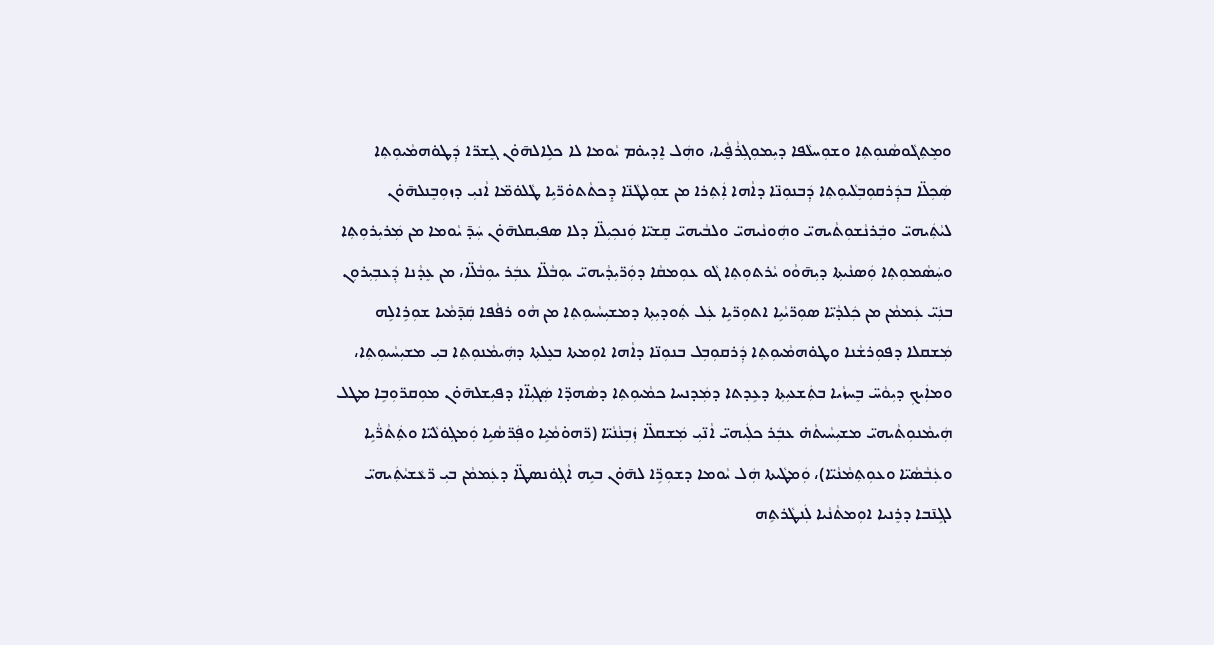ܘܡܸܬܼܓܵܘܣܵܢܘܼܬܼܐ ܘܫܘܼܚܠܵܦܐ ܕܝܼܡܘܼܓܼܪܵܦ̮ܵܝܐ، ܘܗܲܠ ܐܸܕܝܘ̇ܡ ܝܵܘܡܐ ܠܐ ܟܠܹܐܠܗ̄ܘ̇ܢ ܓܸܫܪ̈ܐ ܕܲܛܘ̇ܗܡܵܝܘܼܬܼܐ ܣܲܟܼܠ̈ܐ ܒܕܲܪܩܘܼܒܼܠܵܝܘܼܬܼܐ ܕܲܒܢܘܼܢ̈ܐ ܕܐܵܗܐ ܐܲܬܼܪܐ ܡܢ ܫܘܼܠܛܵܢ̈ܐ ܕܸܟܬܵܬܘ̇ܪ̈ܝܹܐ ܛܵܠܘ̇ܡ̈ܐ ܐܵܢܝܼ ܕܙܘܼܒܸܢܠܗ̄ܘ̇ܢ ܠܝܵܬܲܝܗܝ̈ ܘܒܲܪܢܵܫܘܼܬܵܝܗܝ̈ ܘܗܲܘܢܵܝܗܝ̈ ܘܠܒܵܝܗܝ̈ ܩܸܫܝ̈ܐ ܘܲܢܟܼܝܼܠ̈ܐ ܕܠܐ ܣܦܝܼܩܠܗ̄ܘ̇ܢ ܚܲܕ̄ ܝܵܘܡܐ ܡܢ ܡܲܪܝܼܪܘܼܬܼܐ ܘܚܲܣܵܡܘܼܬܼܐ ܘܲܣܢܵܝܬܼܐ ܕܝܼܗ̄ܘܵܘ ܝܵܪܬܘܼܬܼܐ ܓܵܘ ܥܘܼܡܩܵܐ ܕܘܲܪ̈ܝܼܕܵܝܗܝ̈ ܝܘܼܒܵܠ̈ܐ ܥܒܲܪ ܝܘܼܒܵܠ̈ܐ، ܡܢ ܥܸܕܵܢܐ ܕܲܥܒܼܝܼܪܘܼܢ ܒܢܲܝ̈ ܥܲܡܡܵܢ ܡܢ ܟܲܠܕܵܝ̈ܐ ܣܘܼܪ̈ܝܵܝܹܐ ܐܬܘܼܪ̈ܝܹܐ ܥܲܠ ܬܲܘܕܝܼܬܼܐ ܕܡܫܝܼܚܵܝܘܼܬܼܐ ܡܢ ܗܵܘ ܪܦܵܦܐ ܩܲܕ̄ܡܵܝܐ ܫܘܼܪܹܐܠܹܗ ܡܲܫܩܠܐ ܕܦܘܼܪܫܵܢܐ ܘܛܘ̇ܗܡܵܝܘܼܬܼܐ ܕܲܪܩܘܼܒܼܠ ܒܢܘܼܢ̈ܐ ܕܐܵܗܐ ܐܘܼܡܬܐ ܒܥܸܠܬܼܐ ܕܗܲܝܡܵܢܘܼܬܼܐ ܒܝܼ ܡܫܝܼܚܵܝܘܼܬܼܐ، ܘܡܐܲܝܟܼ ܕܝܼܘܵܚ̈ ܒܸܚܙܵܝܐ ܒܬܲܫܥܝܼܬܼܐ ܕܥܹܕܬܐ ܕܡܲܕܢܚܐ ܟܡܵܝܘܼܬܼܐ ܕܣܵܗܕ̈ܐ ܣܲܓܝܼܐ̈ܐ ܕܦܝܼܫܠܗ̄ܘ̇ܢ ܡܘܼܩܪ̈ܘܼܒܹܐ ܡܛܠ ܗܲܝܡܵܢܘܼܬܵܝܗܝ̈ ܡܫܝܼܚܵܝܬܵܗ̇ ܥܒܲܪ ܟܠܲܝܗܝ̈ ܐܵܢ̈ܝܼ ܡܲܫܩܠ̈ܐ ܙܲܒܼܢܵܢܵܝ̈ܐ (ܪ̈ܗܘ̇ܡܵܝܹܐ ܘܦܲܪ̈ܣܵܝܹܐ ܘܲܡܓܼܘ̇ܠܵܝ̈ܐ ܘܬܲܬܵܪ̈ܵܝܹܐ ܘܥܲܒܵܣܵܝ̈ܐ ܘܥܘܼܬܼܡܵܢܵܝ̈ܐ)، ܘܲܡܛܵܝܬܐ ܗܲܠ ܝܵܘܡܐ ܕܫܘܼܪܹ̈ܐ ܠܗ̄ܘ̇ܢ ܒܝܹܗ ܐܵܓܼܘ̇ܢܣܛ̈ܐ ܕܥܲܡܡܵܢ ܒܝܼ ܪ̈ܥܵܫܝܵܬܲܝܗܝ̈ ܠܓܹܢ̄ܒܐ ܕܪܸܢܝܐ ܐܘܼܡܬܵܢܵܝܐ ܠܲܢܛܵܪܬܹܗ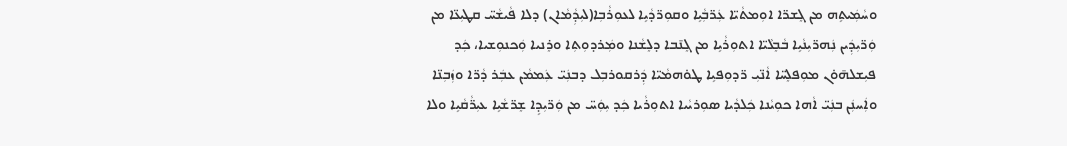ܘܚܵܡܲܝܬܹܗ ܡܢ ܓܸܫܪ̈ܐ ܐܘܼܡܬܵܝ̈ܐ ܥܲܪ̈ܒܼܵܝܹܐ ܘܩܘܼܪ̈ܕܵܝܹܐ ܠܥܘܼܪܵܒܼܐ(ܠܝܼܕܼܵܡܵܐܢ) ܕܠܐ ܦܵܝܫܵܚ̈ ܩܛܝܼܥ̈ܐ ܡܢ ܘܲܪ̈ܝܼܕܲܝܢ ܢܲܗܪ̈ܝܼܢܵܝܹܐ ܒܵܒܸܠܵܝ̈ܐ ܐܬܘܼܪܵܝܹܐ ܡܢ ܓܸܢ̄ܒܐ ܕܠܸܫܵܢܐ ܘܡܲܪܕܘܼܬܼܐ ܘܪܸܢܝܐ ܘܲܟܢܘܼܫܝܐ، ܟܲܕ ܦܝܼܫܠܗ̄ܘ̇ܢ ܡܘܼܦܠܸܚ̈ܐ ܐܵܢ̈ܝܼ ܪ̈ܕܘܼܦܝܹܐ ܛܘ̇ܗܡܵܝ̈ܐ ܕܲܪܩܘܪܒܼܠ ܕܒܢܲܝ̈ ܥܲܡܡܵܢ ܥܒܲܪ ܕܵܪ̈ܐ ܘܙܲܒܼܢ̈ܐ ܘܐܲܚܢܲܢ ܒܢܲܝ̈ ܐܵܗܐ ܟܘܼܝܵܢܐ ܟܲܠܕܵܝܐ ܣܘܼܪܝܵܝܐ ܐܬܘܼܪܵܝܐ ܟܲܕ ܝܼܘܲܚ̈ ܡܢ ܘܲܪ̈ܝܼܕܹܐ ܫܸܪ̈ܫܵܝܹܐ ܥܝܼܪ̈ܵܩܵܝܹܐ ܘܠܐ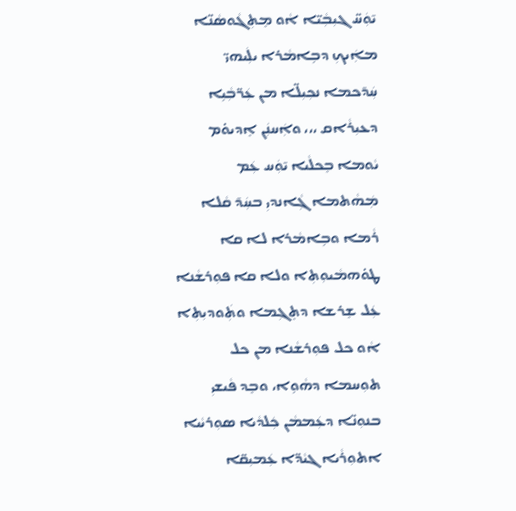ܝ̄ܘܲܚ̈ ܓܝܼܒܼܵܝ̈ܐ ܐܵܘ ܡܸܬܼܓܵܘܣܵܢ̈ܐ ܡܐܲܝܟܼ ܕܒܹܐܡܵܪܐ ܝܠܲܝܗܝ̈ ܚܲܕ̄ܟܡܐ ܢܟܼܝܼܠ̈ܐ ܡܢ ܥܲܪ̈ܒܼܵܝܹܐ ܕܥܝܼܪܵܐܩ ،،، ܘܐܲܚܢܲܢ ܐܸܕܝܘ̇ܡ ܝܵܘܡܐ ܒܸܟܠܵܝܐ ܝ̄ܘܲܚ ܥܲܡ ܡܲܗܵܬܡܐ ܓܼܵܐܢܕܝܼ ܒܚܲܕ̄ ܩܵܠܐ ܪܵܡܐ ܘܒܹܐܡܵܪܐ ܠܐ ܩܐ ܛܘ̇ܗܡܵܝܘܼܬܼܐ ܘܠܐ ܩܐ ܦܘܼܪܫܵܢܐ ܥܲܠ ܫܸܪܫܐ ܕܬܸܓܼܡܐ ܘܬܲܘܕܝܼܬܼܐ ܐܵܘ ܟܠ ܦܘܼܪܫܵܢܐ ܡܢ ܟܠ ܬܘܼܚܡܐ ܕܗܵܘܹܐ، ܘܒܸܕ ܦܵܝܫܝܼ ܒܢܘܼܢ̈ܐ ܕܥܲܡܡܵܢ ܟܲܠܕܵܝܐ ܣܘܼܪܝܵܝܐ ܐܬܘܼܪܵܝܐ ܓܝܵܕ̈ܐ ܥܲܡܝܼܩ̈ܐ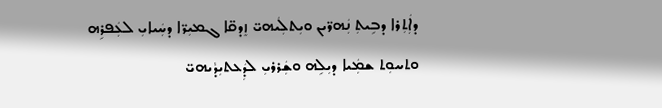ܕܐܲܬܼܪܐ ܕܒܹܝܬܼ ܢܲܗܪ̈ܝܢ ܘܝܼܬܠܲܝܗܝ̈ ܙܸܕܩ̈ܐ ܓܡܝܼܪ̈ܐ ܕܚܲܝܐܝܼ ܠܥܲܦܪܹܗ ܘܬܚܘܼܬ ܫܡܲܝܐ ܕܝܼܠܹܗ ܘܫܲܪܪܝܼ ܠܕܲܥܬܝܼܕܵܝܗܝ̈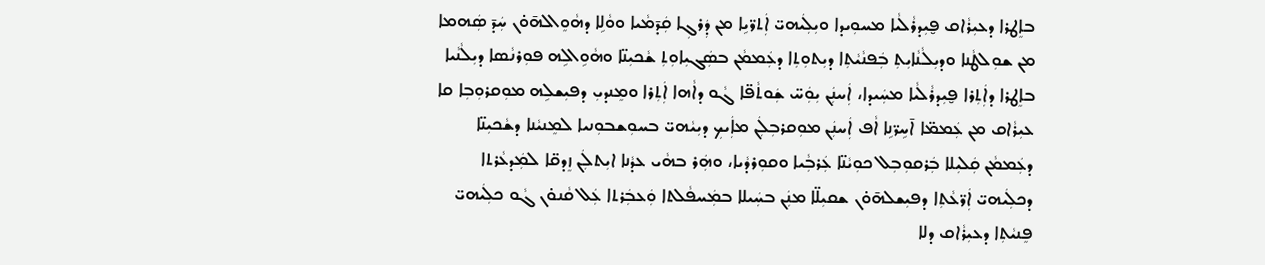ܒܐܸܛܪܐ ܕܥܝܼܪܵܐܩ ܦ̮ܝܼܕܪܵܠܵܝܐ ܡܚܘܼܝܕܐ ܘܝܼܠܲܝܗܝ̈ ܐܲܬܪ̈ܝܹܐ ܡܢ ܕܲܪܓܼܐ ܩܲܕ̄ܡܵܝܐ ܘܘܵܠܹܐ ܕܗܵܘܸܐܠܗ̄ܘ̇ܢ ܚܲܕ̄ ܣܲܗܡܐ ܡܢ ܫܘܼܠܛܵܢܐ ܘܕܝܼܠܵܢܵܐܝܼܬܼ ܒܲܦܢܵܝܵܬܼܐ ܕܝܼܬܘܼܬܼܐ ܕܥܲܡܡܵܢ ܒܣܲܓܝܼܐܘܼܬܼ ܫܵܟܝܼܢ̈ܐ ܘܗܵܘܹܐܠܹܗ ܦܘܼܪܢܵܣܐ ܕܝܼܠܵܢܵܝܐ ܒܐܸܛܪܐ ܕܐܲܬܼܪܐ ܦ̮ܝܼܕܪܵܠܵܝܐ ܡܚܲܝܕܐ، ܐܲܚܢܲܢ ܝܼܘܲܚ̈ ܫܲܘܬܵܦ̈ܐ ܓܵܘ ܕܐܵܗܐ ܐܲܬܼܪܐ ܘܡܸܢܕܝܼ ܕܦܝܼܫܠܹܗ ܡܘܼܩܪܘܼܒܼܐ ܩܐ ܥܝܼܪܵܐܩ ܡܢ ܥܲܡܡ̈ܐ ܐ̄ܚܹܪ̈ܢܹܐ ܐܵܦ ܐܲܚܢܲܢ ܡܘܼܩܪܒܼܠܲܢ ܡܐܲܝܟܼ ܕܝܼܝܵܗܝ̈ ܒܚܘܼܫܒܘܼܢܝܐ ܠܡܸܢܝܵܢܐ ܕܫܵܟܝܼܢ̈ܐ ܕܥܲܡܡܵܢ ܩܲܠܝܼܠܐ ܒܲܪܩܘܼܒܼܠ ܟܘܼܝܵܢ̈ܐ ܥܲܪܒܼܵܝܐ ܘܩܘܼܪܕܵܝܐ، ܘܗܲܪ ܒܗܵܝ ܥܕܵܢܐ ܐܝܼܬܠܲܢ ܙܸܕܩ̈ܐ ܠܡܲܕܥܵܪܬܐ ܕܟܠܲܝܗܝ̈ ܐܲܪ̈ܥܵܬܼܐ ܕܦܝܼܫܠܗ̄ܘ̇ܢ ܫܩܝܼܠ̈ܐ ܡܢܲܢ ܒܚܲܝܠܐ ܒܡܲܚܦܵܠܬܐ ܘܲܥܒܲܪܬܐ ܥܲܠ ܩܵܢܘ̇ܢ ܓܵܘ ܟܠܲܝܗܝ̈ ܦܸܢܝܵܬܼܐ ܕܥܝܼܪܵܐܩ ܕܠܐ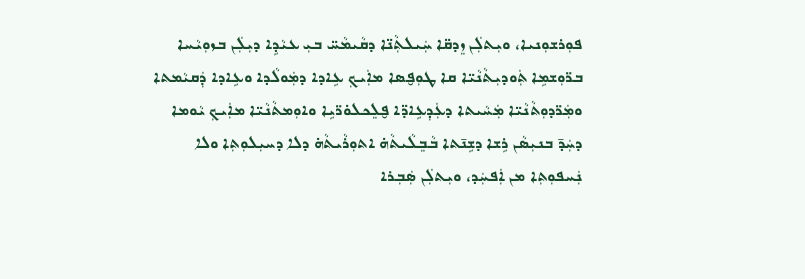ܦܘܼܪܫܘܼܢܝܐ، ܘܝܼܬܠܲܢ ܙܸܕܩ̈ܐ ܚܲܝܠܬܼܵܢ̈ܐ ܕܩܵܝܡܵܚ̈ ܒܝܼ ܥܝܵܕܹܐ ܕܝܼܠܲܢ ܒܙܘܼܝܵܚܐ ܒܪ̈ܘܼܫܡܹܐ ܬܲܘܕܝܼܬܵܢܵܝ̈ܐ ܩܐ ܛܘܼܦ̮ܣܐ ܡܐܲܝܟܼ ܥܹܐܕܐ ܕܡܲܘܠܵܕܐ ܘܥܹܐܕܐ ܕܲܩܝܵܡܬܐ ܘܡܲܪ̈ܕܘܼܬܵܢܵܝ̈ܐ ܡܲܚܵܝܬܐ ܕܥܲܕܼܥܹܐܕ̈ܐ ܦ̮ܠܸܟܠܘ̇ܪ̈ܝܹܐ ܘܐܘܼܡܬܵܢܵܝ̈ܐ ܡܐܲܝܟܼ ܝܵܘܡܐ ܕܚܲܕ̄ ܒܢܝܼܣܵܢ ܪܹܫܐ ܕܫܹܢ̄ܬܐ ܒܵܒܸܠܵܝܬܵܗ̇ ܐܬܘܼܪܵܝܬܵܗ̇ ܕܠܐ ܕܚܝܼܠܘܼܬܼܐ ܘܠܐ ܢܲܚܦܘܼܬܼܐ ܡܢ ܐܲܦܚܲܕ، ܘܝܼܬܠܲܢ ܣܲܒܼܪܐ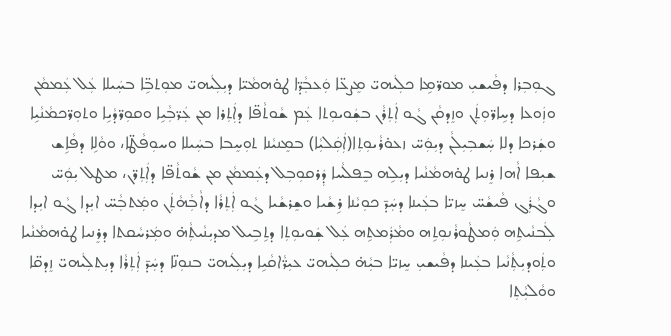ܓܘܼܒܼܪܐ ܕܦܵܝܫܝܼ ܡܘܪ̈ܡܹܐ ܟܠܲܝܗܝ̈ ܡܸܨܥ̈ܐ ܘܲܥܒܼܵܕ̈ܐ ܛܘ̇ܗܡܵܝ̈ܐ ܕܝܼܠܲܝܗܝ̈ ܡܘܼܬܒܹ̈ܐ ܒܚܲܝܠܐ ܥܲܠ ܥܲܡܡܵܢ ܘܙܲܘܥܐ ܕܚܹܐܪ̈ܘܼܬܲܢ ܘܙܸܕܩܵܢ ܓܵܘ ܐܲܬܼܪܵܢ ܒܫܲܘܝܘܼܬܐ ܥܲܡ ܫܵܘܬܵܦ̈ܐ ܕܐܲܬܼܪܐ ܡܢ ܥܲܪ̈ܒܼܵܝܹܐ ܘܩܘܼܪ̈ܕܵܝܹܐ ܘܬܘܼܪ̈ܟܡܵܢܵܝܹܐ ܘܫܲܪܟܐ ܕܠܐ ܚܲܫܒܼܝܼܠܵܢ ܕܝܼܘܲܚ̈ ܙܥܘ̇ܪܵܝܘܼܬܼܐ(ܐܲܩܲܠܝܼܵܐ) ܒܡܸܢܝܵܢܐ ܬܘܼܚܸܒܐ ܒܚܲܝܠܐ ܘܚܘܼܦܵܛ̈ܐ، ܘܘܵܠܹܐ ܕܦܵܐܹܫ ܫܝܼܦܐ ܐܵܗܐ ܪܸܢܝܐ ܛܘ̇ܗܡܵܢܵܝܐ ܕܝܼܠܹܗ ܒܸܦܠܵܚܐ ܕܲܪܩܘܼܒܼܠ ܕܥܲܡܡܵܢ ܡܢ ܫܵܘܬܵܦ̈ܐ ܕܐܲܬܼܪ̈ܢ، ܡܛܠ ܝܼܘܲܚ̈ ܘܓܵܪܲܓ ܦܵܝܫܵܚ̈ ܚܸܙܝ̈ܐ ܒܥܲܝܢܐ ܕܚܲܕ̄ ܟܘܼܝܵܢܐ ܪܹܫܵܝܐ ܘܫܸܪܫܵܝܐ ܓܵܘ ܐܲܬܼܪܵܐ ܕܐܵܒܼܵܗܵܬܲܢ ܘܡܲܬܒܼܵܚ̈ ܐܝܼܕܐ ܓܵܘ ܐܝܼܕܐ ܠܲܒܢܵܝܬܹܗ ܘܲܡܛܵܘܪܵܢܘܼܬܹܗ ܘܡܵܪܲܡܬܹܗ ܥܲܠ ܫܲܘܝܘܼܬܼܐ ܕܬܹܒܹܝܠ ܡܕܝܼܢܵܝܬܼܵܗ̇ ܘܡܲܪܚܵܩܬܐ ܕܪܸܢܝܐ ܛܘ̇ܗܡܵܢܵܝܐ ܘܬܲܘܕܝܼܬܼܵܢܵܝܐ ܒܥܲܝܢܐ ܕܦܵܝܫܝܼ ܚܸܙܝ̈ܐ ܒܝܼܵܗ̇ ܟܠܲܝܗܝ̈ ܥܝܼܪ̈ܵܐܩܵܝܹܐ ܕܝܼܠܲܝܗܝ̈ ܒܢܘܼܢ̈ܐ ܕܚܲܕ̄ ܐܲܬܼܪܵܐ ܕܝܼܬܠܲܝܗܝ̈ ܙܸܕܩ̈ܐ ܘܘܵܠܝܼܵܬܼܐ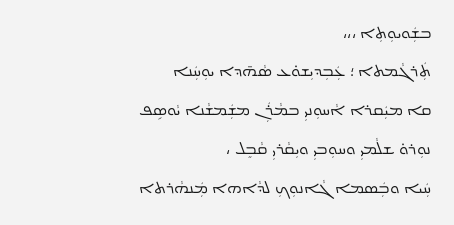ܒܫܲܘܝܘܼܬܼܐ ،،،
ܬܲܪܓܵܡܬܐ ؛ ܥܲܒܼܕܝܼܫܘ̇ܥ ܣܵܗ̄ܕܐ ܝܘܼܚܲܢܐ
ܩܐ ܡܝܲܩܪܐ ܐܵܚܘܼܢܝܼ ܒܡܵܪܲܢ ܡܫܲܡܫܵܢܐ ܝܵܘܣܹܦ ܢܘܼܪܘ̇ ܫܠܵܡܝܼ ܘܚܘܼܒܝܼ ܘܝܼܩܵܪܝܼ ܩܵܒܸܠ ،
ܚܲܝܐ ܘܒܲܣܡܐ ܓܵܐܢܘܼܟܼ ܠܕܵܐܗܐ ܡܲܢܗܵܪܬܐ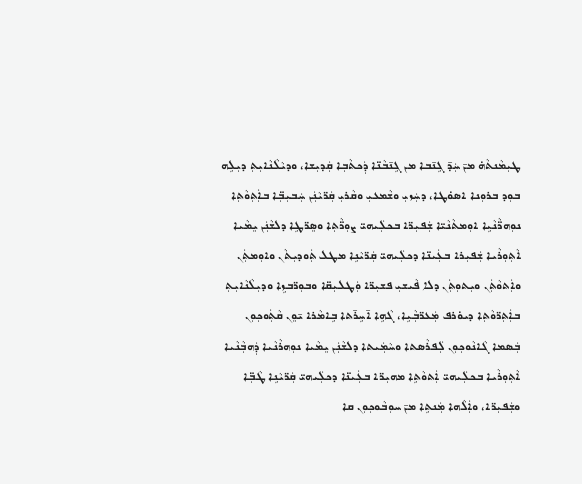ܛܝܼܡܵܢܬܵܗ̇ ܡܢ̄ ܚܲܕ̄ ܓܹܢ̄ܒܐ ܡܢ ܓܹܢ̄ܒܵܢ̈ܐ ܕܲܟܬܵܒܼܐ ܩܲܕܝܼܫܐ، ܘܕܝܵܠܵܢܵܐܝܼܬܼ ܕܝܼܠܹܗ ܒܘܼܕ ܒܪܘܼܢܐ ܐܣܘ̇ܛܐ، ܕܚܲܙܝܼ ܘܫܵܡܥܝܼ ܘܩܵܪܝܼ ܩܲܪ̈ܝܵܢܲܢ ܚܲܒܝܼܒܼ̈ܐ ܒܐܲܬܼܘܵܬܼܐ ܢܘܼܗܪ̈ܵܢܵܝܹܐ ܐܘܼܡܬܵܢܵܝ̈ܐ ܫܲܦܝܼܪ̈ܐ ܒܟܠܲܝܗܝ̈ ܨܘܼܪ̈ܵܬܼܐ ܘܣܸܪ̈ܛܹܐ ܕܠܫܵܢܲܢ ܝܸܡܵܝܐ ܐܵܬܼܘܼܪܵܝܐ ܫܲܦܝܼܪܐ ܒܥܲܝܢ̈ܐ ܕܟܠܲܝܗܝ̈ ܩܲܪ̈ܝܵܢܹܐ ܡܛܠ ܬܲܘܕܝܼܬܵܢ ܘܐܘܼܡܬܲܢ ܘܐܲܬܘܵܬܲܢ ܘܝܼܬܘܼܬܲܢ ܕܠܐ ܦܵܝܫܝܼ ܦܫܝܼܪ̈ܐ ܘܲܛܠܝܼܩ̈ܐ ܘܒܘܼܪ̈ܒܙܹܐ ܘܕܝܼܠܵܢܵܐܝܼܬܼ ܒܐܲܬܼܪ̈ܘܵܬܼܐ ܕܝܘ̇ܪܦ ܡܲܥܪ̈ܒܼܵܝܹܐ، ܓܵܗܹܐ ܐ̄ܚܹܪ̄ܬܐ ܒܹܐܡܵܪܐ ܝ̄ܘܸܢ ܩܵܬܲܘܟܼܘܼܢ ܒܲܣܡܐ ܓܵܐܢܵܘܟܼܘܼܢ ܠܲܦܪܵܣܬܐ ܘܚܵܡܲܝܬܐ ܕܠܫܵܢܲܢ ܝܸܡܵܝܐ ܢܘܼܗܪܵܢܵܝܐ ܕܲܗܒܼܵܢܵܝܐ ܐܵܬܼܘܼܪܵܝܐ ܒܟܠܲܝܗܝ̈ ܐܲܬܘܵܬܹܐ ܡܗܝܼܪ̈ܐ ܒܥܲܝܢ̈ܐ ܕܟܠܲܝܗܝ̈ ܩܲܪ̈ܝܵܢܹܐ ܛܵܒܼ̈ܐ ܘܫܲܦܝܼܪ̈ܐ، ܘܐܲܠܵܗܐ ܡܲܢܬܹܐ ܡܢ̄ ܚܘܼܒܵܘܟܼܘܼܢ ܩܐ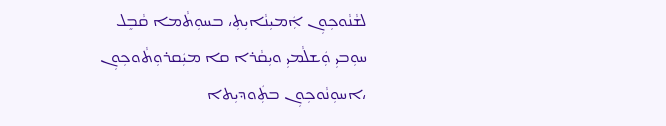ܠܫܵܢܵܘܟܼܘܼܢ ܐܲܡܝܼܢܵܐܝܼܬܼ، ܒܚܘܼܬܵܡܐ ܩܵܒܸܠ ܚܘܼܒܝܼ ܘܲܫܠܵܡܝܼ ܘܝܼܩܵܪܐ ܩܐ ܡܝܲܩܪܘܼܬܵܘܟܼܘܼܢ ،ܐܚܘܼܢܵܘܟܼܘܼܢ ܒܬܲܘܕܝܼܬܐ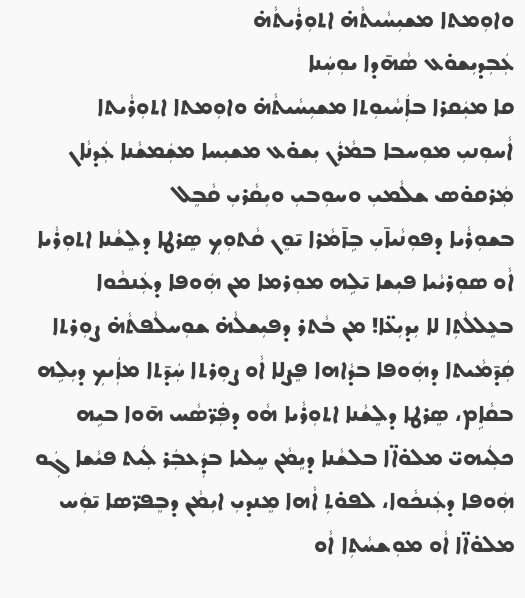ܘܐܘܼܡܬܐ ܡܫܝܼܚܵܝܬܵܗ̇ ܐܬܘܼܪܵܝܬܵܗ̇
ܥܲܒܼܕܝܼܫܘ̇ܥ ܣܵܗ̄ܕܐ ܝܘܼܚܲܢܐ
ܩܐ ܡܝܲܩܪܐ ܒܐܲܚܵܝܘܼܬܐ ܡܫܝܼܚܵܝܬܵܗ̇ ܘܐܘܼܡܬܐ ܐܬܘܼܪܵܝܬܐ   ܐܵܚܘܼܢܝܼ ܡܘܼܚܒܐ ܒܡܵܪܲܢ ܝܼܫܘ̇ܥ ܡܫܝܼܚܐ ܡܫܲܡܫܵܢܐ ܥܲܕܢܵܐܢ ܡܲܪܩܘ̇ܣ ܫܠܵܡܝܼ ܘܚܘܼܒܝܼ ܘܝܼܩܵܪܝܼ ܩܵܒܸܠ
ܒܫܘܼܪܵܝܐ ܕܦܘܼܢܵܝܐ̄ܝܼ ܒܹܐ̄ܡܵܪܐ ܝ̄ܘܸܢ ܩܵܬܘܼܟܼ ܣܸܪܛܐ ܕܠܸܫܵܢܐ ܐܬܘܼܪܵܝܐ ܐܵܘ ܣܘܼܪܝܵܝܐ ܦܝܼܫܐ ܝ̄ܠܹܗ ܡܘܼܪܡܐ ܡܢ ܗܲܘܦܐ ܕܥܲܢܟܵܘܐ ܒܥܸܠܠܵܬܼܐ ܠܐ ܝܼܕܝܼܥ̈ܐ! ܡܢ ܒܵܬܪ ܕܦܝܼܫܠܵܗ̇ ܫܘܼܚܠܵܦܬܵܗ̇ ܨܘܼܪܬܐ ܩܲܕ̄ܡܵܝܬܐ ܕܗܲܘܦܐ ܒܕܵܐܗܐ ܦܸܨܠܐ ܐܵܘ ܨܘܼܪܬܐ ܚܲܕ̄ܬܐ ܡܐܲܝܟܼ ܕܝܼܠܹܗ ܒܩܵܐܹܡ، ܣܸܪܛܐ ܕܠܸܫܵܢܐ ܐܬܘܼܪܵܝܐ ܗܵܘ ܕܦܲܪ̈ܣܵܚ ܗ̄ܘܐ ܒܝܹܗ ܟܠܲܝܗܝ̈ ܡܠܘ̇ܐ̈ܐ ܒܠܫܵܢܐ ܕܝܸܡܵܢ ܚܸܠܝܐ ܒܕܲܥܒܲܪ ܠܲܝܬ ܦܝܵܫܐ ܓܲܘ ܗܲܘܦܐ ܕܥܲܢܟܵܘܐ، ܠܦܘ̇ܬܼ ܐܵܗܐ ܡܸܢܕܝܼ ܐܝܼܡܵܢ ܕܒܸܦܪ̈ܣܐ ܝ̄ܘܲܚ ܡܠܘ̇ܐ̈ܐ ܐܵܘ ܡܘܼܫܚܵܬܼܐ ܐܵܘ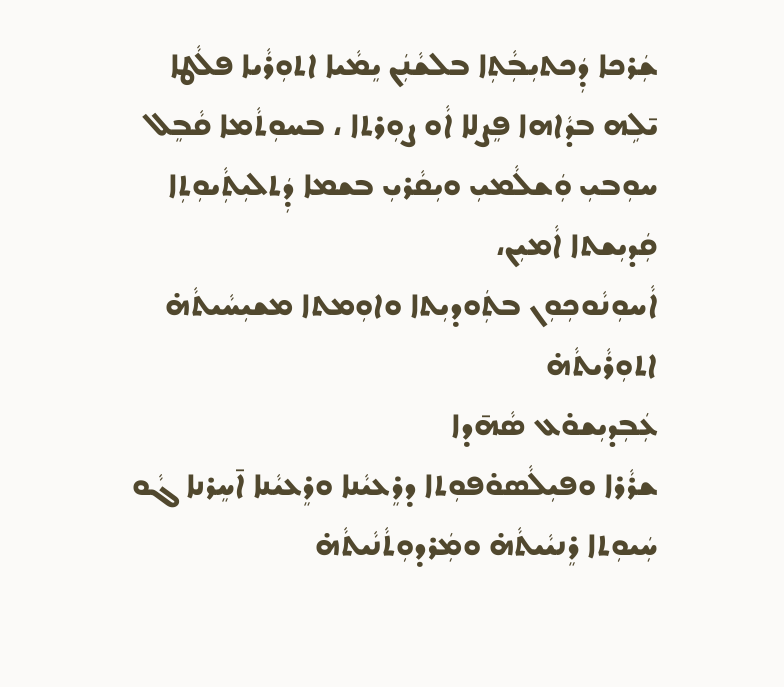ܫܲܪܟܐ ܕܲܟܬܝܼܒܼܵܬܼܐ ܒܠܫܵܢܲܢ ܝܸܡܵܝܐ ܐܬܘܼܪܵܝܐ ܦܠܵܛܐ ܝ̄ܠܹܗ ܒܕܵܐܗܐ ܦܸܨܠܐ ܐܵܘ ܨܘܼܪܬܐ ، ܒܚܘܼܬܵܡܐ ܩܵܒܸܠ ܚܘܼܒܝܼ ܘܲܫܠܵܡܝܼ ܘܝܼܩܵܪܝܼ ܒܫܡܐ ܕܲܬܠܝܼܬܼܵܝܘܼܬܼܐ ܩܲܕܝܼܫܬܐ ܐܵܡܝܼܢ،
ܐܵܚܘܼܢܵܘܟܼܘܼܢ ܒܬܲܘܕܝܼܬܐ ܘܐܘܼܡܬܐ ܡܫܝܼܚܵܝܬܵܗ̇ ܐܬܘܼܪܵܝܬܵܗ̇
ܥܲܒܼܕܝܼܫܘ̇ܥ ܣܵܗ̄ܕܐ
ܫܪܵܪܐ ܘܦܝܼܠܵܣܘ̇ܦܘܼܬܐ ܕܪܸܥܝܵܢܐ ܘܪܸܥܝܵܢܐ ܐ̄ܚܸܪܢܐ ܓܵܘ ܚܲܝܘܼܬܐ ܪܸܢܝܵܝܬܵܗ̇ ܘܡܲܪܕܘܼܬܵܢܵܝܬܵܗ̇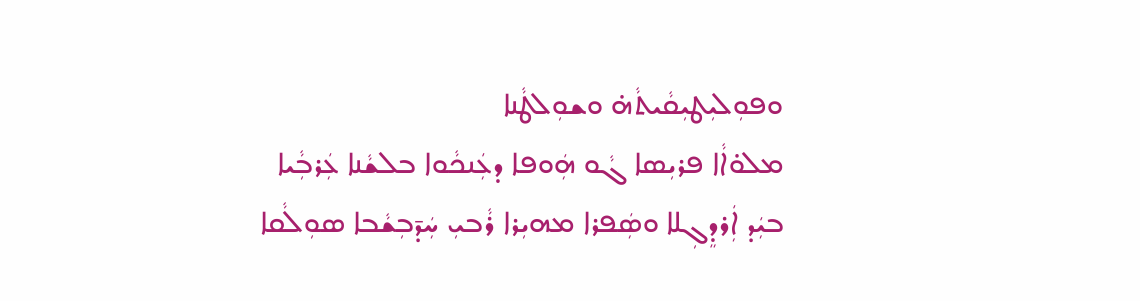ܘܦܘܼܠܝܼܛܝܼܩܵܝܬܵܗ̇ ܘܫܘܼܠܛܵܢܐ
ܡܠܘ̇ܐܵܐ ܦܪܝܼܣܐ ܓܵܘ ܗܲܘܦܐ ܕܥܲܢܟܵܘܐ ܒܠܫܵܢܐ ܥܲܪܒܼܵܝܐ
ܒܝܲܕ ܐܲܪܕܸܓܼܠܐ ܘܣܲܦܪܐ ܡܗܝܼܪܐ ܪܵܒܝܼ ܚܲܕ̄ܒܼܫܵܒܐ ܣܘܼܠܵܩܐ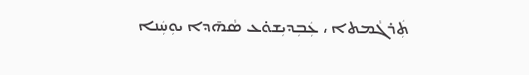ܬܲܪܓܵܡܬܐ ، ܥܲܒܼܕܝܼܫܘ̇ܥ ܣܵܗ̄ܕܐ ܝܘܼܚܲܢܐ